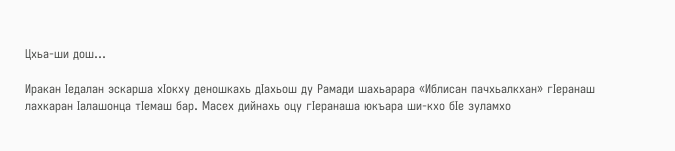Цхьа-ши дош…

Иракан Iедалан эскарша хIокху деношкахь дIахьош ду Рамади шахьарара «Иблисан пачхьалкхан» гIеранаш лахкаран Iалашонца тIемаш бар. Масех дийнахь оцу гIеранаша юкъара ши-кхо бIе зуламхо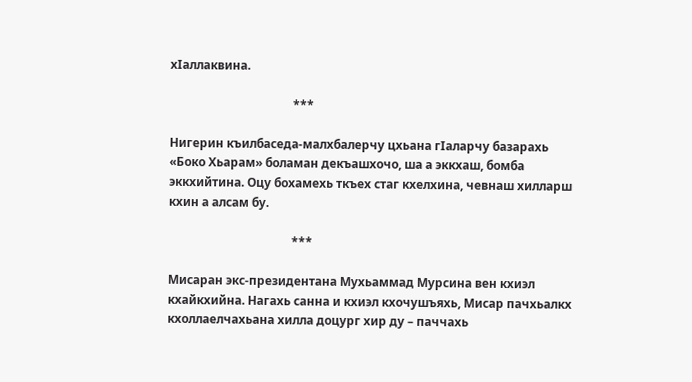хIаллаквина.

                                         ***

Нигерин къилбаседа-малхбалерчу цхьана гIаларчу базарахь «Боко Хьарам» боламан декъашхочо, ша а эккхаш, бомба эккхийтина. Оцу бохамехь ткъех стаг кхелхина, чевнаш хилларш кхин а алсам бу.

                                         ***

Мисаран экс-президентана Мухьаммад Мурсина вен кхиэл кхайкхийна. Нагахь санна и кхиэл кхочушъяхь, Мисар пачхьалкх кхоллаелчахьана хилла доцург хир ду – паччахь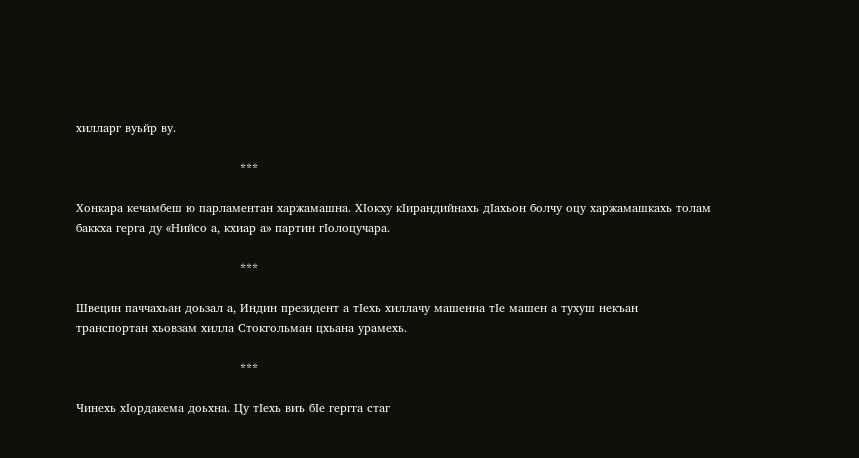хилларг вуьйр ву.

                                         ***

Хонкара кечамбеш ю парламентан харжамашна. ХIокху кIирандийнахь дIахьон болчу оцу харжамашкахь толам баккха герга ду «Нийсо а, кхиар а» партин гIолоцучара.

                                         ***

Швецин паччахьан доьзал а, Индин президент а тIехь хиллачу машенна тIе машен а тухуш некъан транспортан хьовзам хилла Стокгольман цхьана урамехь.

                                         ***

Чинехь хIордакема доьхна. Цу тIехь виъ бIе гергга стаг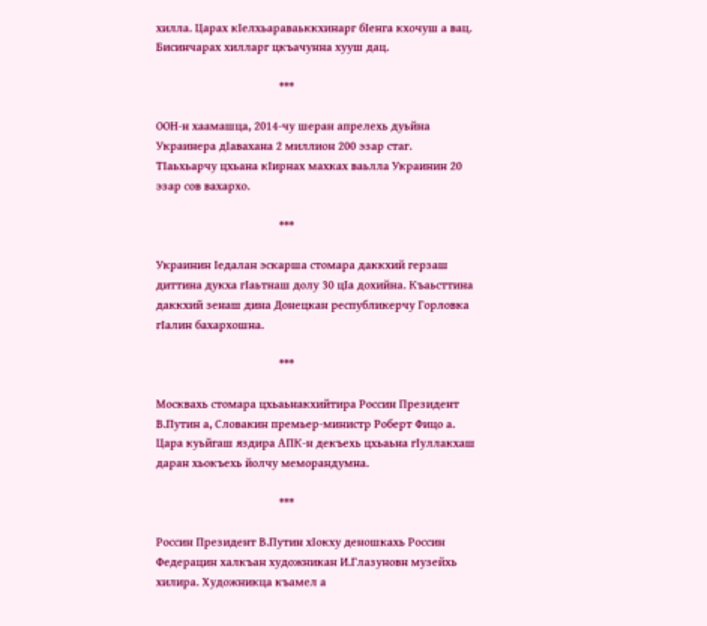хилла. Царах кIелхьараваьккхинарг бIенга кхочуш а вац. Бисинчарах хилларг цкъачунна хууш дац.

                                         ***

ООН-н хаамашца, 2014-чу шеран апрелехь дуьйна Украинера дIавахана 2 миллион 200 эзар стаг. ТIаьхьарчу цхьана кIирнах махках ваьлла Украинин 20 эзар сов вахархо.

                                         ***

Украинин Iедалан эскарша стомара даккхий герзаш диттина дукха гIаьтнаш долу 30 цIа дохийна. Къаьсттина даккхий зенаш дина Донецкан республикерчу Горловка гIалин бахархошна.

                                         ***

Москвахь стомара цхьаьнакхийтира Россин Президент В.Путин а, Словакин премьер-министр Роберт Фицо а. Цара куьйгаш яздира АПК-н декъехь цхьаьна гIуллакхаш даран хьокъехь йолчу меморандумна.

                                         ***

Россин Президент В.Путин хIокху деношкахь Россин Федерацин халкъан художникан И.Глазуновн музейхь хилира. Художникца къамел а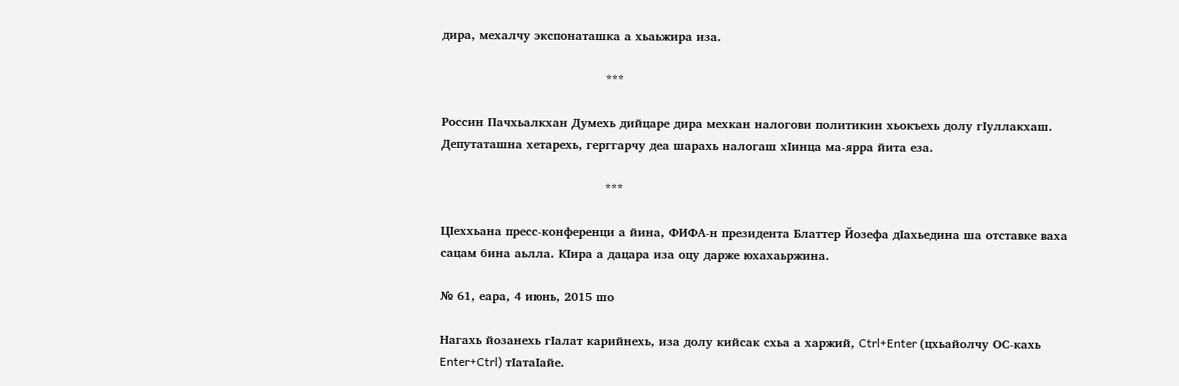дира, мехалчу экспонаташка а хьаьжира иза.

                                         ***

Россин Пачхьалкхан Думехь дийцаре дира мехкан налогови политикин хьокъехь долу гIуллакхаш. Депутаташна хетарехь, герггарчу деа шарахь налогаш хIинца ма-ярра йита еза.

                                         ***

ЦIеххьана пресс-конференци а йина, ФИФА-н президента Блаттер Йозефа дIахьедина ша отставке ваха сацам бина аьлла. КIира а дацара иза оцу дарже юхахаьржина.

№ 61, еара, 4 июнь, 2015 шо

Нагахь йозанехь гIалат карийнехь, иза долу кийсак схьа а харжий, Ctrl+Enter (цхьайолчу ОС-кахь Enter+Ctrl) тIатаIайе.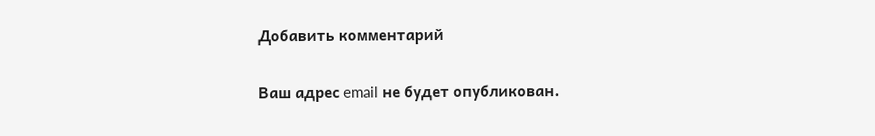Добавить комментарий

Ваш адрес email не будет опубликован.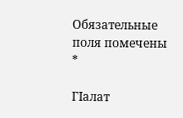Обязательные поля помечены *

ГIалат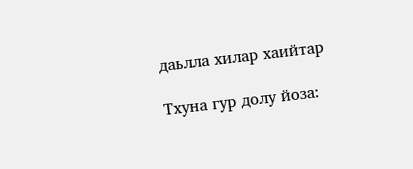даьлла хилар хаийтар

Тхуна гур долу йоза: